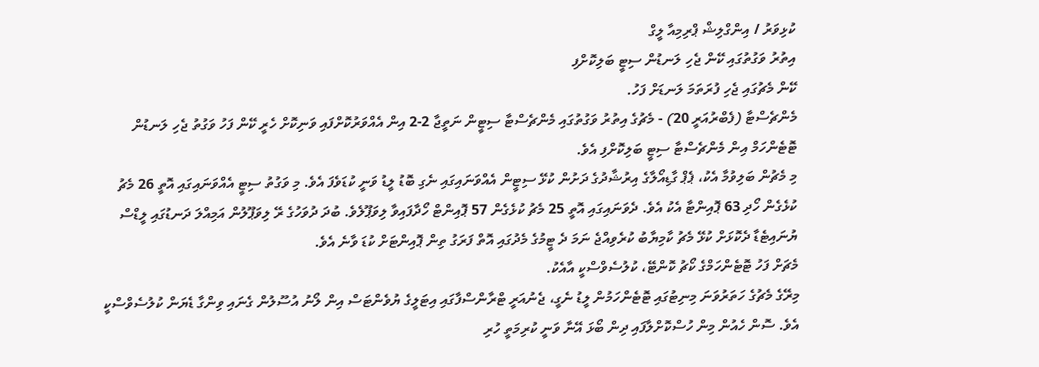ކުޅިވަރު / އިންގްލިޝް ޕްރިމިއާ ލީގް
އިތުރު ވަގުތުގައި ކޭން ޖެހި ލަނޑުން ސިޓީ ބަލިކޮށްފި
ކޭން މެޗުގައި ޖެހި ފުރަތަމަ ލަނޑަށް ފަހު.
މެންޗެސްޓާ (ފެބްރުއަރީ 20) - މެޗުގެ އިތުރު ވަގުތުގައި މެންޗެސްޓާ ސިޓީން ނަތީޖާ 2-2 އިން އެއްވަރުކޮށްފައި ވަނިކޮށް ހެރީ ކޭން ފަހު ވަގުތު ޖެހި ލަނޑުން ޓޮޓެންހަމް އިން މެންޗެސްޓާ ސިޓީ ބަލިކޮށްފި އެވެ.
މި މެޗުން ބަލިވުމާ އެކު، ޕެޕް ގާޑިއޯލާގެ އިރުޝާދުގެ ދަށުން ކުޅޭ ސިޓީން އެއްވަނައިގައި ނެގި ބޮޑު ލީޑު ވަނީ ކުޑަވެފަ އެވެ. މި ވަގުތު ސިޓީ އެއްވަނައިގައި އޮތީ 26 މެޗު ކުޅެގެން ހޯދި 63 ޕޮއިންޓާ އެކު އެވެ. ދެވަނައިގައި އޮތީ 25 މެޗު ކުޅެގެން 57 ޕޮއިންޓް ހޯދާފައިވާ ލިވަޕޫލެވެ. ބުދަ ދުވަހުގެ ރޭ ލިވަޕޫލުން އަމިއްލަ ދަނޑުގައި ލީޑްސް ޔުނައިޓެޑާ ދެކޮޅަށް ކުޅޭ މެޗު ކާމިޔާބު ކުރެވިއްޖެ ނަމަ ދެ ޓީމުގެ މެދުގައި އޮތް ފަރަގު ތިން ޕޮއިންޓަށް ކުޑަ ވާނެ އެވެ.
މެޗަށް ފަހު ޓޮޓެންހަމްގެ ކޯޗު ކޮންޓޭ، ކުލުސެވްސްކީ އާއެކު.
މިރޭގެ މެޗުގެ ހަތަރުވަނަ މިނިޓުގައި ޓޮޓެންހަމުން ލީޑު ނެގީ، ޖެނުއަރީ ޓްރާންސްފާގައި އިޓަލީގެ ޔުވެންޓަސް އިން ލޯނު އުސޫލުން ގެނައި ވިންގާ ޑެޔަން ކުލުސެވްސްކީ އެވެ. ސޮން ހެއުން މިން ހުސްކޮށްލާފައި ދިން ބޯޅަ އޭނާ ވަނީ ކުރިމަތީ ހުރި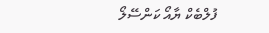ފުލްބެކް ޔާއޯ ކަންސޭލޯ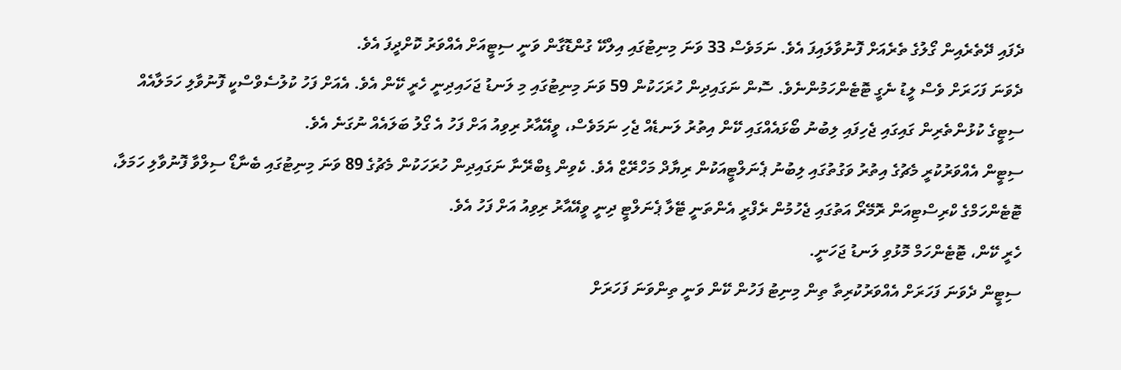ދެފައި ދޭތެރެއިން ގޯލުގެ ތެރެއަށް ފޮނުވާލައިފަ އެވެ. ނަމަވެސް 33 ވަނަ މިނިޓުގައި އިލްކޭ ގުންޑޮގާން ވަނީ ސިޓީއަށް އެއްވަރު ކޮށްދީފަ އެވެ.
ދެވަނަ ފަހަރަށް ވެސް ލީޑު ނެގީ ޓޮޓެންހަމުންނެވެ. ސޮން ނަގައިދިން ހުރަހަކުން 59 ވަނަ މިނިޓުގައި މި ލަނޑު ޖަހައިދިނީ ހެރީ ކޭން އެވެ. އެއަށް ފަހު ކުލުސެވްސްކީ ފޮނުވާލި ހަމަލާއެއް ސިޓީގެ ކުޅުންތެރިން ގައިގައި ޖެހިފައި ލިބުނު ބޯޅައެއްގައި ކޭން އިތުރު ލަނޑެއް ޖެހި ނަމަވެސް، ވީއޭއާރު ރިވިއު އަށް ފަހު އެ ގޯލު ބަލައެއް ނުގަނެ އެވެ.
ސިޓީން އެއްވަރުކުރީ މެޗުގެ އިތުރު ވަގުތުގައި ލިބުނު ޕެނަލްޓީއަކުން ރިޔާދް މަހްރޭޒް އެވެ. ކެވިން ޑިބްރޭނާ ނަގައިދިން ހުރަހަކުން މެޗުގެ 89 ވަނަ މިނިޓުގައި ބެނާޑޯ ސިލްވާ ފޮނުވާލި ހަމަލާ، ޓޮޓެންހަމްގެ ކްރިސްޓިއަން ރޮމޭރޯ އަތުގައި ޖެހުމުން ރެފްރީ އެންތަނީ ޓޭލާ ޕެނަލްޓީ ދިނީ ވީއޭއާރު ރިވިއު އަށް ފަހު އެވެ.
ހެރީ ކޭން، ޓޮޓެންހަމް މޮޅުވި ލަނޑު ޖަހަނީ.
ސިޓީން ދެވަނަ ފަހަރަށް އެއްވަރުކުރިތާ ތިން މިނިޓު ފަހުން ކޭން ވަނީ ތިންވަނަ ފަހަރަށް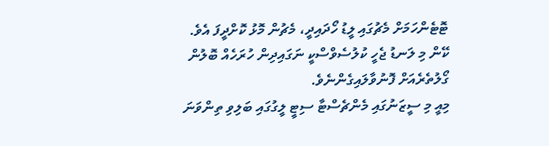ޓޮޓެންހަމަށް މެޗުގައި ލީޑު ހޯދައިދީ، މެޗުން މޮޅު ކޮށްދީފަ އެވެ. ކޭން މި ލަނޑު ޖެހީ ކުލުސެވްސްކީ ނަގައިދިން ހުރަހެއް ބޮލުން ގޯލުތެރެއަށް ފޮނުވާލައިގެންނެވެ.
މިއީ މި ސީޒަނުގައި މެންޗެސްޓާ ސިޓީ ލީގުގައި ބަލިވި ތިންވަނަ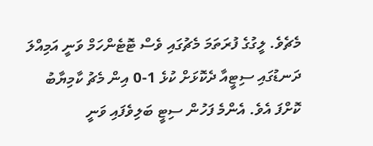މެޗެވެ. ލީގުގެ ފުރަތަމަ މެޗުގައި ވެސް ޓޮޓެންހަމް ވަނީ އަމިއްލަ ދަނޑުގައި ސިޓީއާ ދެކޮޅަށް ކުޅެ 1-0 އިން މެޗު ކާމިޔާބު ކޮށްފަ އެވެ. އެންމެ ފަހުން ސިޓީ ބަލިވެފައި ވަނީ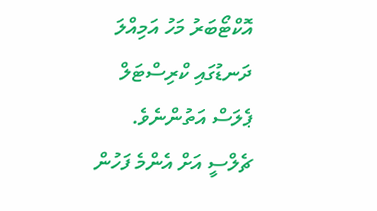އޮކްޓޯބަރު މަހު އަމިއްލަ ދަނޑުގައި ކްރިސްޓަލް ޕެލަސް އަތުންނެވެ.
ޗެލްސީ އަށް އެންމެ ފަހުން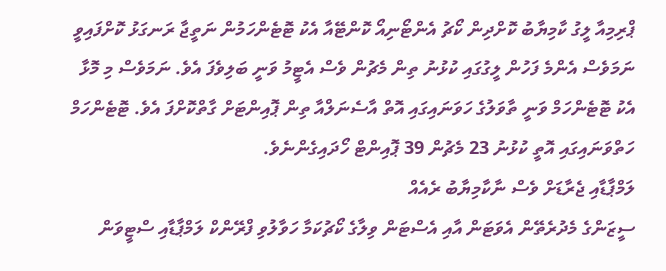ޕްރިމިއާ ލީގު ކާމިޔާބު ކޮށްދިން ކޯޗު އެންޓޯނިއޯ ކޮންޓޭއާ އެކު ޓޮޓެންހަމުން ނަތީޖާ ރަނގަޅު ކޮށްފައިވީ ނަމަވެސް އެންމެ ފަހުން ލީގުގައި ކުޅުނު ތިން މެޗުން ވެސް އެޓީމު ވަނީ ބަލިވެފަ އެވެ. ނަމަވެސް މި މޮޅާ އެކު ޓޮޓެންހަމް ވަނީ ތާވަލުގެ ހަވަނައިގައި އޮތް އާސެނަލްއާ ތިން ޕޮއިންޓަށް ގާތްކޮށްފަ އެވެ. ޓޮޓެންހަމް ހަތްވަނައިގައި އޮތީ ކުޅުނު 23 މެޗުން 39 ޕޮއިންޓް ހޯދައިގެންނެވެ.
ލަމްޕާޑާއި ޖެރާޑަށް ވެސް ނާކާމިޔާބު ރެއެއް
ސީޒަންގެ މެދުރެތޭން އެވަޓަން އާއި އެސްޓަން ވިލާގެ ކޯޗުކަމާ ހަވާލުވި ފްރޭންކް ލަމްޕާޑާއި ސްޓީވަން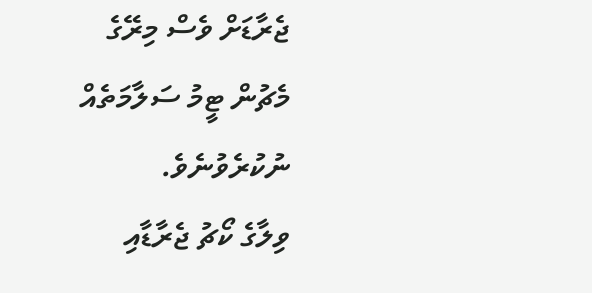ޖެރާޑަށް ވެސް މިރޭގެ މެޗުން ޓީމު ސަލާމަތެއް ނުކުރެވުނެވެ.
ވިލާގެ ކޯޗު ޖެރާޑާއި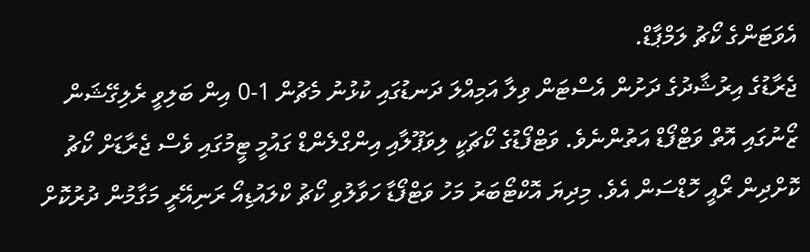އެވަޓަންގެ ކޯޗު ލަމްޕާޑް.
ޖެރާޑުގެ އިރުޝާދުގެ ދަށުން އެސްޓަން ވިލާ އަމިއްލަ ދަނޑުގައި ކުޅުނު މެޗުން 1-0 އިން ބަލިވީ ރެލިގޭޝަން ޒޯނުގައި އޮތް ވަޓްފޯޑް އަތުންނެވެ. ވަޓްފޯޑުގެ ކޯޗަކީ ލިވަޕޫލާއި އިންގްލެންޑް ގައުމީ ޓީމުގައި ވެސް ޖެރާޑަށް ކޯޗު ކޮށްދިން ރޯއީ ހޮޑްސަން އެވެ. މިދިޔަ އޮކްޓޯބަރު މަހު ވަޓްފޯޑާ ހަވާލުވި ކޯޗު ކްލައުޑިއޯ ރަނިއޭރީ މަގާމުން ދުރުކޮށް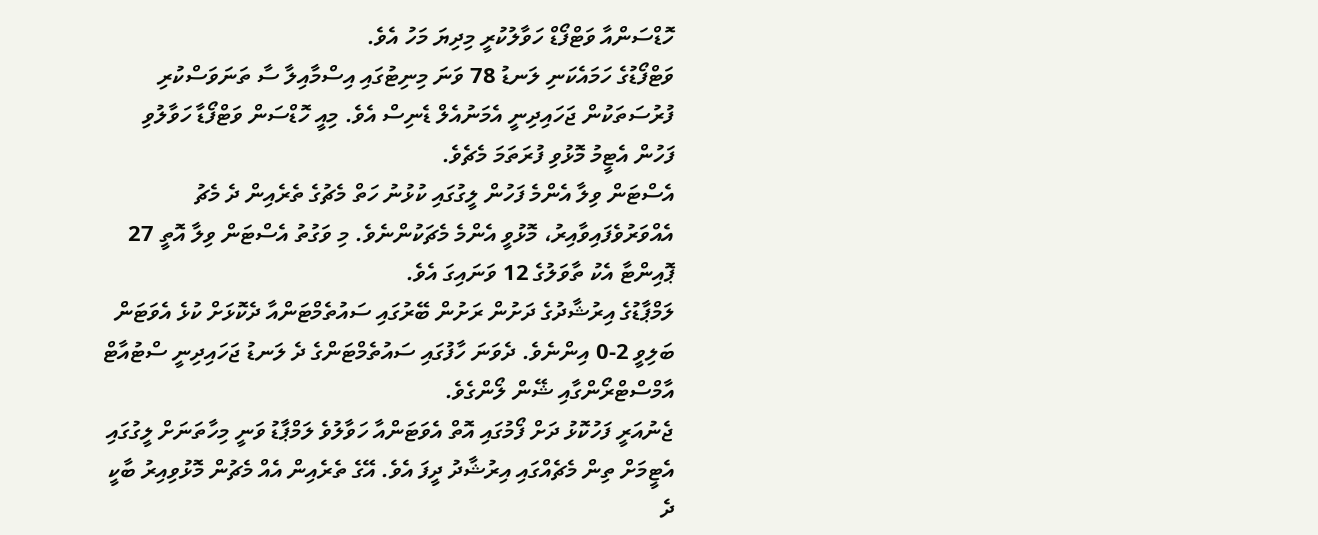ހޮޑްސަންއާ ވަޓްފޯޑް ހަވާލުކުރީ މިދިޔަ މަހު އެވެ.
ވަޓްފޯޑުގެ ހަމައެކަނި ލަނޑު 78 ވަނަ މިނިޓުގައި އިސްމާއިލާ ސާ ތަނަވަސްކުރި ފުރުސަތަކުން ޖަހައިދިނީ އެމަނުއެލް ޑެނިސް އެވެ. މިއީ ހޮޑްސަން ވަޓްފޯޑާ ހަވާލުވި ފަހުން އެޓީމު މޮޅުވި ފުރަތަމަ މެޗެވެ.
އެސްޓަން ވިލާ އެންމެ ފަހުން ލީގުގައި ކުޅުނު ހަތް މެޗުގެ ތެރެއިން ދެ މެޗު އެއްވަރުވެފައިވާއިރު، މޮޅުވީ އެންމެ މެޗަކުންނެވެ. މި ވަގުތު އެސްޓަން ވިލާ އޮތީ 27 ޕޮއިންޓާ އެކު ތާވަލުގެ 12 ވަނައިގަ އެވެ.
ލަމްޕާޑުގެ އިރުޝާދުގެ ދަށުން ރަށުން ބޭރުގައި ސައުތެމްޓަންއާ ދެކޮޅަށް ކުޅެ އެވަޓަން ބަލިވީ 2-0 އިންނެވެ. ދެވަނަ ހާފުގައި ސައުތެމްޓަންގެ ދެ ލަނޑު ޖަހައިދިނީ ސްޓުއާޓް އާމްސްޓްރޯންގާއި ޝޭން ލޯންގެވެ.
ޖެނުއަރީ ފަހުކޮޅު ދަށް ފޯމުގައި އޮތް އެވަޓަންއާ ހަވާލުވެ ލަމްޕާޑު ވަނީ މިހާތަނަށް ލީގުގައި އެޓީމަށް ތިން މެޗެއްގައި އިރުޝާދު ދީފަ އެވެ. އޭގެ ތެރެއިން އެއް މެޗުން މޮޅުވިއިރު ބާކީ ދެ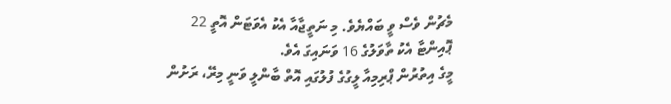މެޗުން ވެސް ވީ ބައްޔެވެ. މި ނަތީޖާއާ އެކު އެވަޓަން އޮތީ 22 ޕޮއިންޓާ އެކު ތާވަލުގެ 16 ވަނައިގަ އެވެ.
މީގެ އިތުރުން ޕްރިމިއާ ލީގުގެ ފުލުގައި އޮތް ބާންލީ ވަނީ މިރޭ، ރަށުން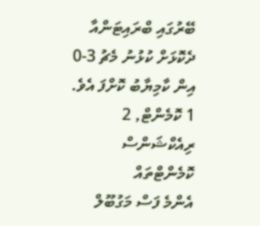ބޭރުގައި ބްރައިޓަންއާ ދެކޮޅަށް ކުޅުނު މެޗު 3-0 އިން ކާމިޔާބު ކޮށްފަ އެވެ.
1 ކޮމެންޓް, 2 ރިއެކްޝަންސް
ކޮމެންޓްތައް
އެންމެ ފަސް މަގުބޫލް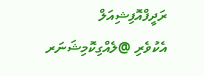ރަދީފްއޮފިޝިއަލް
އެކުވެރި @ލެއްގިކޮމިޝަނަރ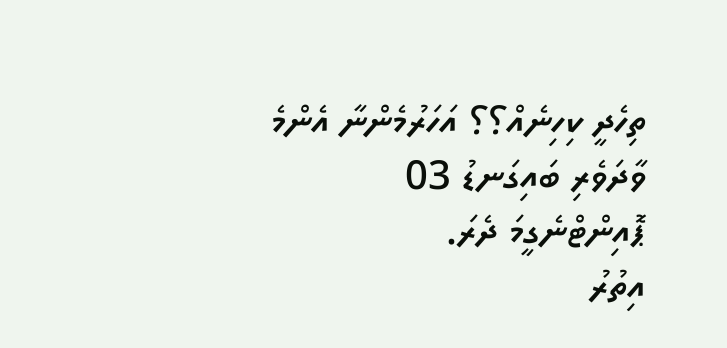ތިހެދީ ކިހިނެއް؟؟ އަހަރުމެންނާ އެންމެ ވާދަވެރި ބައިގަނޑު 03 ޕޮއިންޓްނެގީމަ ދެރަ.
އިތުރު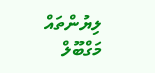ލިޔުންތައް
މަގްބޫލް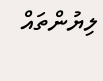ލިޔުންތައް